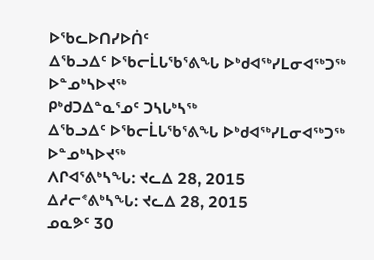ᐅᖃᓚᐅᑎᓯᐅᑏᑦ
ᐃᖃᓗᐃᑦ ᐅᖃᓕᒫᒐᖃᕐᕕᖓ ᐅᒃᑯᐊᖅᓯᒪᓂᐊᖅᑐᖅ ᐅᓐᓄᒃᓴᐅᔪᖅ
ᑭᒃᑯᑐᐃᓐᓇᕐᓄᑦ ᑐᓴᒐᒃᓴᖅ
ᐃᖃᓗᐃᑦ ᐅᖃᓕᒫᒐᖃᕐᕕᖓ ᐅᒃᑯᐊᖅᓯᒪᓂᐊᖅᑐᖅ ᐅᓐᓄᒃᓴᐅᔪᖅ
ᐱᒋᐊᕐᕕᒃᓴᖓ: ᔪᓚᐃ 28, 2015
ᐃᓱᓕᕝᕕᒃᓴᖓ: ᔪᓚᐃ 28, 2015
ᓄᓇᕗᑦ 30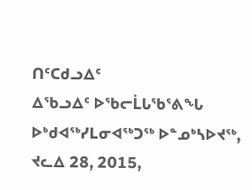ᑎᑦᑕᑯᓗᐃᑦ
ᐃᖃᓗᐃᑦ ᐅᖃᓕᒫᒐᖃᕐᕕᖓ ᐅᒃᑯᐊᖅᓯᒪᓂᐊᖅᑐᖅ ᐅᓐᓄᒃᓴᐅᔪᖅ, ᔪᓚᐃ 28, 2015,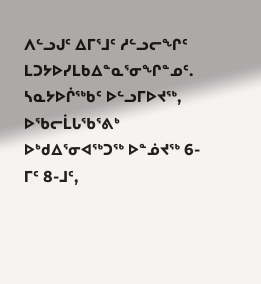ᐱᓪᓗᒍᑦ ᐃᒥᕐᒧᑦ ᓱᓪᓗᓕᖏᑦ ᒪᑐᔭᐅᓯᒪᑲᐃᓐᓇᕐᓂᖏᓐᓄᑦ. ᓴᓇᔭᐅᒌᖅᑲᑦ ᐅᓪᓗᒥᐅᔪᖅ, ᐅᖃᓕᒫᒐᖃᕐᕕᒃ ᐅᒃᑯᐃᕐᓂᐊᖅᑐᖅ ᐅᓐᓅᔪᖅ 6-ᒥᑦ 8-ᒧᑦ,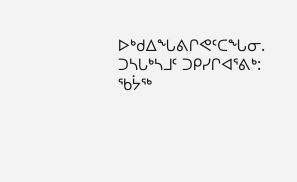ᐅᒃᑯᐃᖓᕕᒋᕙᑦᑕᖓᓂ.
ᑐᓴᒐᒃᓴᒧᑦ ᑐᑭᓯᒋᐊᕐᕕᒃ:
ᖃᔮᖅ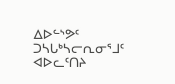ᐃᐅᓪᔅᕗᑦ
ᑐᓴᒐᒃᓴᓕᕆᓂᕐᒧᑦ ᐊᐅᓚᑦᑎᔨ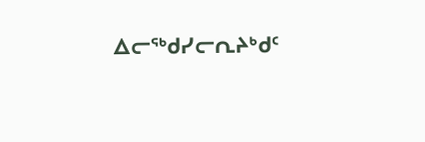ᐃᓕᖅᑯᓯᓕᕆᔨᒃᑯᑦ